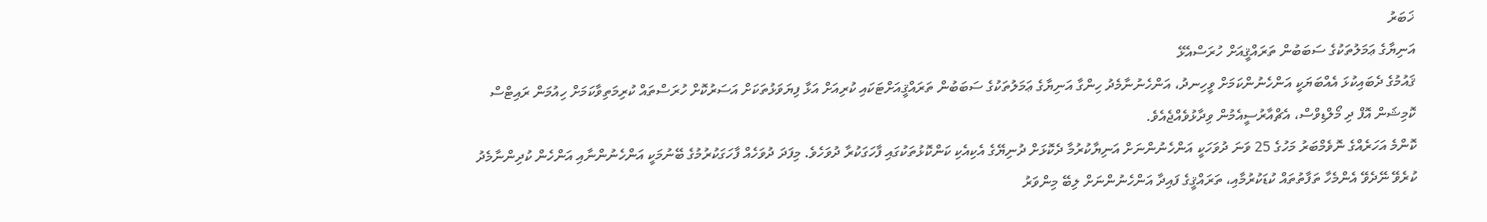ޚަބަރު
އަނިޔާގެ ޢަމަލުތަކުގެ ސަބަބުން ތަރައްޤީއަށް ހުރަސްއެޅޭ
ޤައުމުގެ ދެބައިކުޅަ އެއްބަޔަކީ އަންހެނުންކަމަށް ވީހިނދު، އަންހެނުނާމެދު ހިންގާ އަނިޔާގެ ޢަމަލުތަކުގެ ސަބަބުން ތަރައްޤީއަށްޓަކައި ކުރިއަށް އަޅާ ފިޔަވަޅުތަކަށް އަސަރުކޮށް ހުރަސްތައް ކުރިމަތިވާކަމަށް ހިއުމަން ރައިޓްސް ކޮމިޝަން އޮފް ދި މޯލްޑިވްސް، އެޗްއާރުސީއެމުން ވިދާޅުވެއްޖެއެވެ.
ކޮންމެ އަހަރެއްގެ ނޮވެމްބަރު މަހުގެ 25 ވަނަ ދުވަހަކީ އަންހެނުންނަށް އަނިޔާކުރުމާ ދެކޮޅަށް ދުނިޔޭގެ އެކިއެކި ކަންކޮޅުތަކުގައި ފާހަގަކުރާ ދުވަހެވެ. މިފަދަ ދުވަހެއް ފާހަގަކުރުމުގެ ބޭނުމަކީ އަންހެނުންނާއި އަންހެން ކުދިންނާމެދު ކުރެވޭ ނޭދެވޭ އެންމެހާ ތަފާތުތައް ކުޑަކުރުމާއި، ތަރައްޤީގެ ފައިދާ އަންހެނުންނަށް ލިބޭ މިންވަރު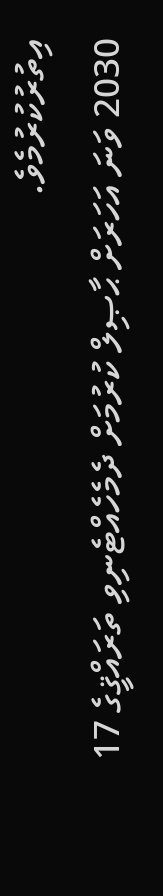އިތުރުކުރުމެވެ.
2030 ވަނަ އަހަރަށް ޙާޞިލް ކުރުމަށް ދެމެހެއްޓެނިވި ތަރައްޤީގެ 17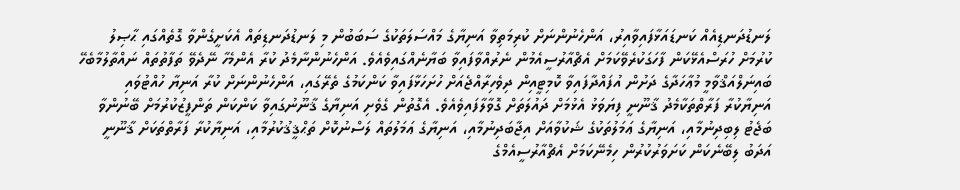ލަނޑުދަނޑިއެއް ކަނޑައަޅާފައިވާއިރު، އަންހެނުންނަށް ކުރިމަތިވާ އަނިޔާގެ މައްސަލަތަކުގެ ސަބަބުން މި ލަނޑުދަނޑިތައް އެކަށީގެންވާ ގޮތެއްގައި ޙާޞިލު ކުރުމަށް ހުރަސްއެޅޭކަން ފާހަގަކުރެވޭކަމަށް އެޗްއާރުސީއެމުން ނެރުއްވާފައިވާ ބަޔާނެއްގައިވެއެވެ. އަންހެނުންނާމެދު ކުރާ އެންމެހާ ނޭދެވޭ ތަފާތުތައް ނައްތާލުމާބެހޭ ބައިނަލްއަޤްވާމީ މުޢާހަދާގެ ދަށުން އުފައްދާފައިވާ ކޮމިޓީއިން ދިވެހިރާއްޖެއަށް ހުށަހަޅާފައިވާ ކަންކަމުގެ ތެރޭގައި، އަންހެނުންނަށް ކުރާ އަނިޔާ ހުއްޓުވައި އަނިޔާކުރާ ފަރާތްތަކާމެދު ޤާނޫނީ ފިޔަވަޅު އެޅުމަށް ދައުލަތަށް ގޮވާލާފައިވެއެވެ. އެގޮތުން ގެވެށި އަނިޔާގެ ޤާނޫނުގައިވާ ކަންކަން ތަންފީޒުކުރުމަށް ބޭނުންވާ ބަޖެޓު ލިބިދިނުމާއި، އަނިޔާގެ ޢަމަލުތަކުގެ ޝަކުވާއަށް އިޖާބަދިނުމާއި، އަނިޔާގެ ޢަމަލުތައް ލަސްނުކޮށް ތަޙްޤީޤުކުރުމާއި، އަނިޔާކުރާ ފަރާތްތަކަށް ޤާނޫނީ އަދަބު ލިބޭނެކަން ކަށަވަރުކުރުން ހިމެނޭކަމަށް އެޗްއާރުސީއެމްގެ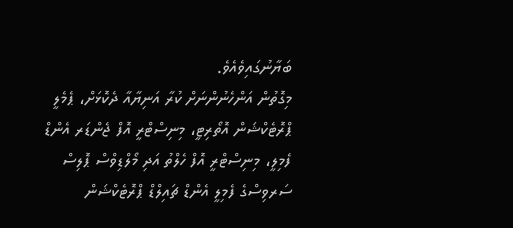ބަޔާނުގައިވެއެވެ.
މިގޮތުން އަންހެނުންނަށް ކުރާ އަނިޔާއާ ދެކޮޅަށް، ޕެމެލީ ޕްރޮޓެކްޝަން އޮތޯރިޓީ، މިނިސްޓްރީ އޮފް ޖެންޑަރ އެންޑް ފެމިލީ، މިނިސްޓްރީ އޮފް ހެލްތު އަދި މޯލްޑިވްސް ޕޮލިސް ސަރވިސްގެ ފެމިލީ އެންޑް ޗައިލްޑް ޕްރޮޓެކްޝަން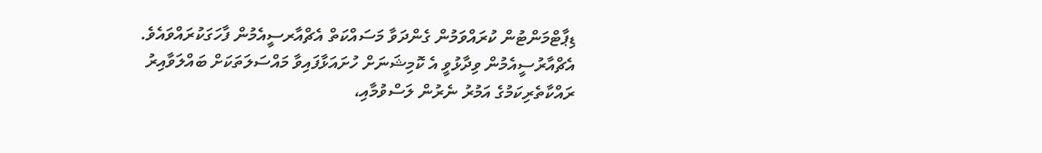ޑިޕާޓްމަންޓުން ކުރައްވަމުން ގެންދަވާ މަސައްކަތް އެޗްއާރސީއެމުން ފާހަގަކުރައްވައެވެ. އެޗްއާރުސީއެމުން ވިދާޅުވީ އެ ކޮމިޝަނަށް ހުށައަޅާފައިވާ މައްސަލަތަކަށް ބައްލަވާއިރު ރައްކާތެރިކަމުގެ އަމުރު ނެރުން ލަސްވުމާއި،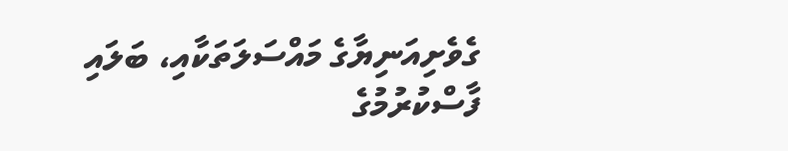ގެވެށިއަނިޔާގެ މައްސަލަތަކާއި، ބަލައި ފާސްކުރުމުގެ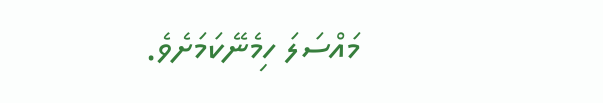މައްސަލަ ހިމެނޭކަމަށެވެ.